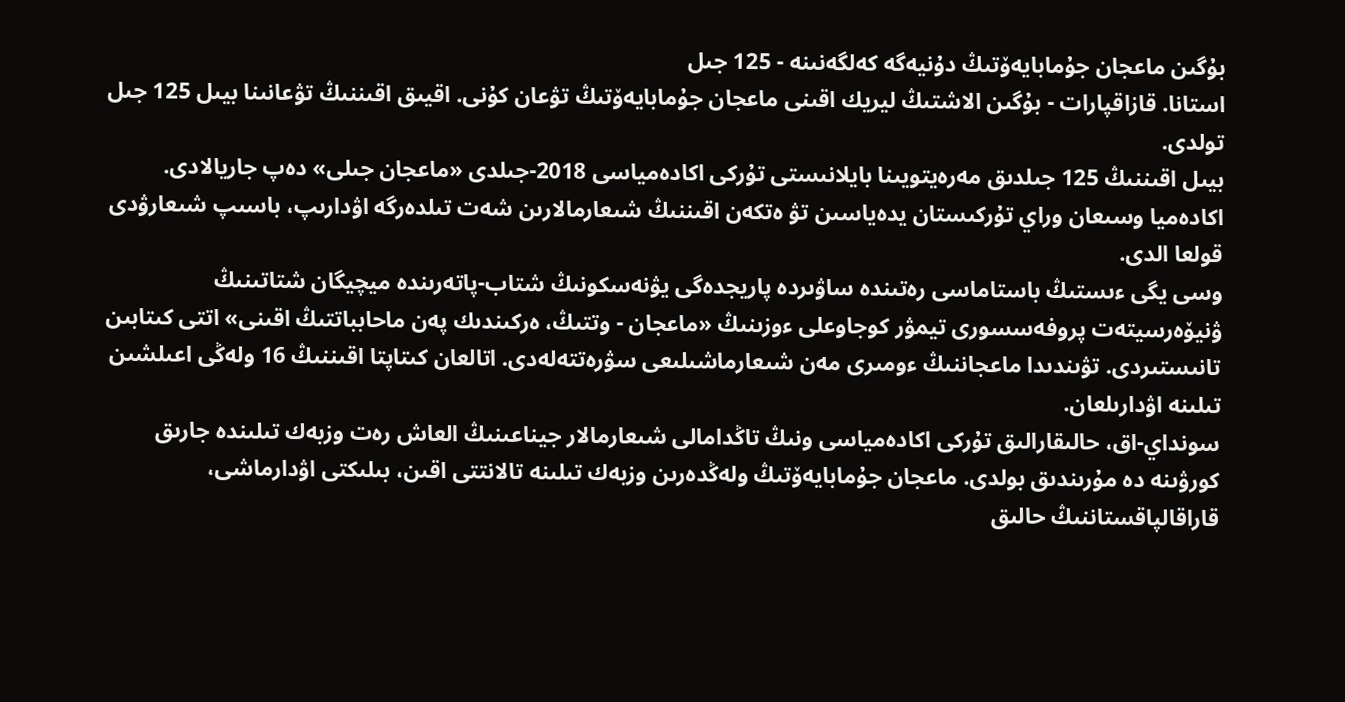بۇگىن ماعجان جۇمابايەۆتىڭ دۇنيەگە كەلگەنىنە - 125 جىل
استانا. قازاقپارات - بۇگىن الاشتىڭ ليريك اقىنى ماعجان جۇمابايەۆتىڭ تۋعان كۇنى. اقيىق اقىننىڭ تۋعانىنا بيىل 125 جىل تولدى.
بيىل اقىننىڭ 125 جىلدىق مەرەيتويىنا بايلانىستى تۇركى اكادەمياسى 2018-جىلدى «ماعجان جىلى» دەپ جاريالادى. اكادەميا وسىعان وراي تۇركىستان يدەياسىن تۋ ەتكەن اقىننىڭ شىعارمالارىن شەت تىلدەرگە اۋدارىپ، باسىپ شىعارۋدى قولعا الدى.
وسى يگى ءىستىڭ باستاماسى رەتىندە ساۋىردە پاريجدەگى يۋنەسكونىڭ شتاب-پاتەرىندە ميچيگان شتاتىنىڭ ۋنيۆەرسيتەت پروفەسسورى تيمۋر كوجاوعلى ءوزىنىڭ «ماعجان - وتتىڭ، ەركىندىك پەن ماحابباتتىڭ اقىنى» اتتى كىتابىن تانىستىردى. تۋىندىدا ماعجاننىڭ ءومىرى مەن شىعارماشىلىعى سۋرەتتەلەدى. اتالعان كىتاپتا اقىننىڭ 16 ولەڭى اعىلشىن تىلىنە اۋدارىلعان.
سونداي-اق، حالىقارالىق تۇركى اكادەمياسى ونىڭ تاڭدامالى شىعارمالار جيناعىنىڭ العاش رەت وزبەك تىلىندە جارىق كورۋىنە دە مۇرىندىق بولدى. ماعجان جۇمابايەۆتىڭ ولەڭدەرىن وزبەك تىلىنە تالانتتى اقىن، بىلىكتى اۋدارماشى، قاراقالپاقستاننىڭ حالىق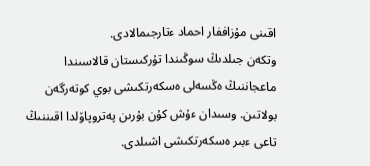اقىنى مۇزاففار احماد ءتارجىمالادى.
وتكەن جىلدىڭ سوڭىندا تۇركىستان قالاسىندا ماعجاننىڭ ەڭسەلى ەسكەرتكىشى بوي كوتەرگەن بولاتىن. وسىدان ءۇش كۇن بۇرىن پەتروپاۆلدا اقىننىڭ تاعى ءبىر ەسكەرتكىشى اشىلدى.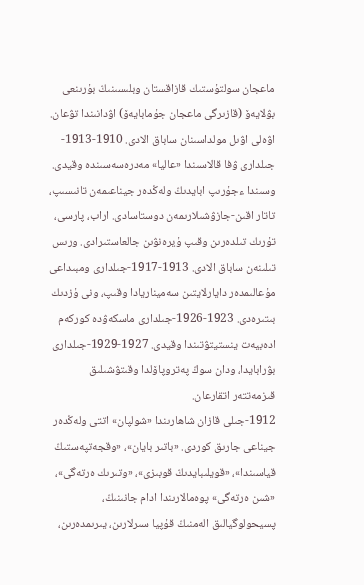ماعجان سولتۇستىك قازاقستان وبلىسىنىڭ بۇرىنعى بۋلايەۆ (قازىرگى ماعجان جۇمابايەۆ) اۋدانىندا تۋعان. اۋەلى اۋىل مولداسىنان ساباق الادى. 1910-1913-جىلدارى ۋفا قالاسىندا «عاليا» مەدرەسەسىندە وقيدى. وسىندا ءجۇرىپ ابايدىڭ ولەڭدەر جيناعىمەن تانىسىپ، تاتار اقىن-جازۋشىلارىمەن دوستاسادى. اراب، پارسى، تۇرىك تىلدەرىن وقىپ ۇيرەنۋىن جالعاستىرادى. ورىس تىلىنەن ساباق الادى. 1913-1917-جىلدارى ومبىداعى مۇعالىمدەر دايارلايتىن سەميناريادا وقىپ، ونى ۇزدىك بىتىرەدى. 1923-1926-جىلدارى ماسكەۋدە كوركەم ادەبيەت ينستيتۋتىندا وقيدى. 1927-1929-جىلدارى بۋرابايدا، ودان سوڭ پەتروپاۆلدا وقىتۋشىلىق قىزمەتتەر اتقارعان.
1912-جىلى قازان شاھارىندا «شولپان» اتتى ولەڭدەر جيناعى جارىق كوردى. «باتىر بايان»، «وقجەتپەستىڭ قياسىندا»، «قويلىبايدىڭ قوبىزى»، «وتىرىك ەرتەگى»، «شىن ەرتەگى» پوەمالارىندا ادام جانىنىڭ، پسيحولوگيالىق الەمنىڭ قۇپيا سىرلارىن، يىرىمدەرىن،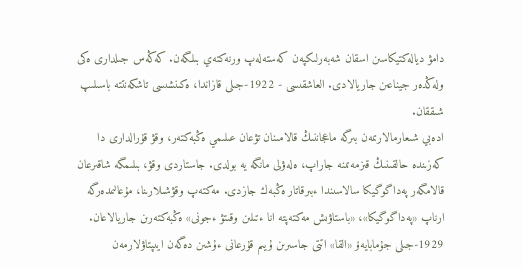دامۋ ديالەكتيكاسىن اسقان شەبەرلىكپەن كەستەلەپ ورنەكتەي بىلگەن. كەڭەس جىلدارى ەكى ولەڭدەر جيناعىن جاريالادى. العاشقىسى - 1922-جىلى قازاندا، ەكىنشىسى تاشكەنتتە باسىلىپ شىققان.
ادەبي شىعارمالارىمەن بىرگە ماعجاننىڭ قالامىنان تۋعان عىلىمي ەڭبەكتەر، وقۋ قۇرالدارى دا كەزىندە حالقىنىڭ قىزمەتىنە جاراپ، ەلەۋلى مانگە يە بولدى. جاستاردى وقۋ، بىلىمگە شاقىرعان قالامگەر پەداگوگيكا سالاسىندا ءبىرقاتار ەڭبەك جازدى. مەكتەپ وقۋشىلارىنا، مۇعالىمدەرگە ارناپ «پەداگوگيكا»، «باستاۋىش مەكتەپتە انا ءتىلىن وقىتۋ ءجونى» ەڭبەكتەرىن جاريالاعان.
1929-جىلى جۇمابايەۆ «القا» اتتى جاسىرىن ۇيىم قۇرعانى ءۇشىن دەگەن ايىپتاۋلارمەن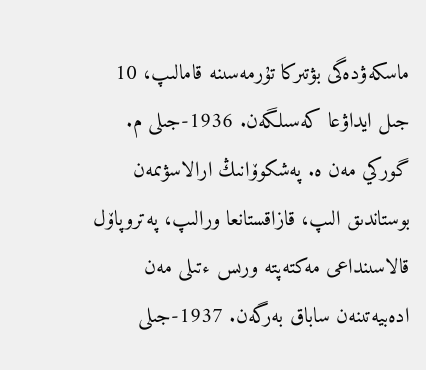ماسكەۋدەگى بۋتىركا تۇرمەسىنە قامالىپ، 10 جىل ايداۋعا كەسىلگەن. 1936-جىلى م. گوركي مەن ە. پەشكوۆانىڭ ارالاسۋىمەن بوستاندىق الىپ، قازاقستانعا ورالىپ، پەتروپاۆل قالاسىنداعى مەكتەپتە ورىس ءتىلى مەن ادەبيەتىنەن ساباق بەرگەن. 1937-جىلى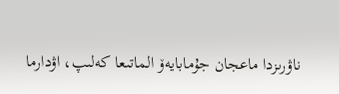ناۋرىزدا ماعجان جۇمابايەۆ الماتىعا كەلىپ، اۋدارما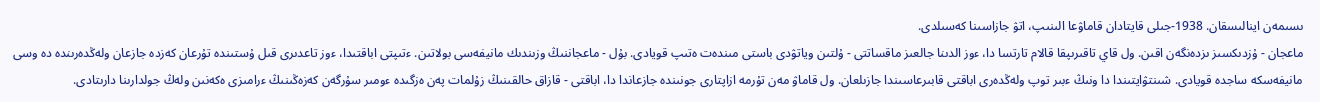ىسىمەن اينالىسقان. 1938-جىلى قايتادان قاماۋعا الىنىپ، اتۋ جازاسىنا كەسىلدى.
ماعجان - ۇزدىكسىز ىزدەنگەن اقىن. ول قاي تاقىرىپقا قالام تارتسا دا، ءوز الدىنا جالعىز ماقساتتى - ۇلتىن وياتۋدى باستى مىندەت ەتىپ قويادى. بۇل - ماعجاننىڭ وزىندىك مانيفەسى بولاتىن. ءتىپتى اباقتىدا، ءوز تاعدىرى قىل ۇستىندە تۇرعان كەزدە جازعان ولەڭدەرىندە دە وسى مانيفەسكە ساجدە قويادى. شىنتۋايتىندا دا ونىڭ ءبىر توپ ولەڭدەرى اباقتى قابىرعاسىندا جازىلعان. ول قاماۋ مەن تۇرمە ازاپتارى جونىندە جازعاندا دا، اباقتى - قازاق حالقىنىڭ زۇلمات پەن ەزگىدە ءومىر سۇرگەن كەزەڭىنىڭ ءرامىزى ەكەنىن ولەڭ جولدارىنا دارىتادى.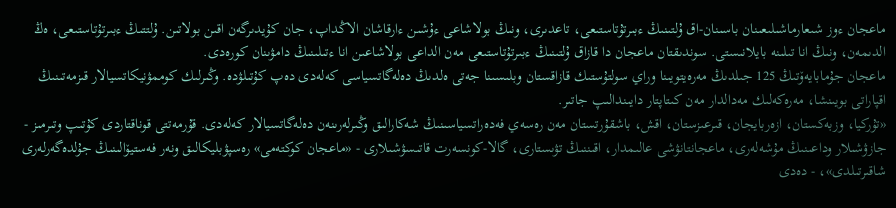ماعجان ءوز شىعارماشىلىعىنان باسىنان-اق ۇلتىنىڭ ءبىرتۇتاستىعى، تاعدىرى، ونىڭ بولاشاعى ءۇشىن ءارقاشان الاڭداپ، جان كۇيدىرگەن اقىن بولاتىن. ۇلتتىڭ ءبىرتۇتاستىعى، ەڭ الدىمەن، ونىڭ انا تىلىنە بايلانىستى. سوندىقتان ماعجان دا قازاق ۇلتىنىڭ ءبىرتۇتاستىعى مەن الداعى بولاشاعىن انا ءتىلىنىڭ دامۋىنان كورەدى.
ماعجان جۇمابايەۆتىڭ 125 جىلدىڭ مەرەيتويىنا وراي سولتۇستىك قازاقستان وبلىسىنا جەتى ەلدىڭ دەلەگاتسياسى كەلەدى دەپ كۇتىلۋدە. وڭىرلىك كوممۋنيكاتسيالار قىزمەتىنىڭ اقپاراتى بويىنشا، مەرەكەلىك مەدالدار مەن كىتاپتار دايىندالىپ جاتىر.
«تۇركيا، وزبەكستان، ازەربايجان، قىرعىزستان، اقش، باشقۇرتستان مەن رەسەي فەدەراتسياسىنىڭ شەكارالىق وڭىرلەرىنەن دەلەگاتسيالار كەلەدى. قۇرمەتتى قوناقتاردى كۇتىپ وتىرمىز - جازۋشىلار وداعىنىڭ مۇشەلەرى، ماعجانتانۋشى عالىمدار، اقىننىڭ تۋىستارى، گالا-كونسەرت قاتىسۋشىلارى - «ماعجان كوكتەمى» رەسپۋبليكالىق ونەر فەستيۆالىنىڭ جۇلدەگەرلەرى شاقىرتىلدى»، - دەدى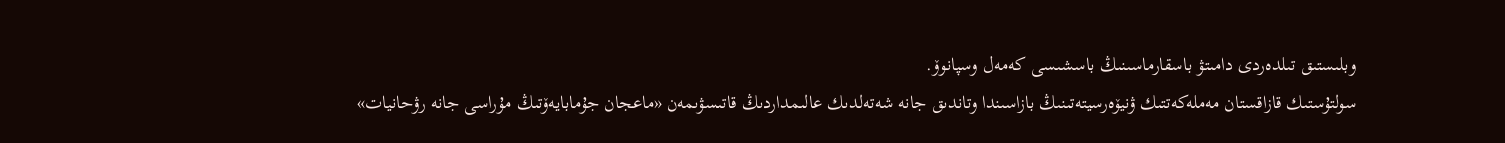وبلىستىق تىلدەردى دامىتۋ باسقارماسىنىڭ باسشىسى كەمەل وسپانوۆ.
سولتۇستىك قازاقستان مەملەكەتتىك ۋنيۆەرسيتەتىنىڭ بازاسىندا وتاندىق جانە شەتەلدىك عالىمداردىڭ قاتىسۋىمەن «ماعجان جۇمابايەۆتىڭ مۇراسى جانە رۋحانيات»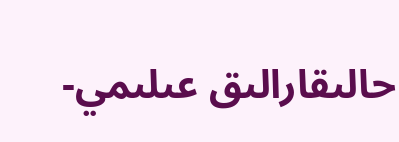حالىقارالىق عىلىمي-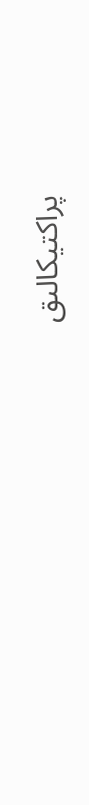پراكتيكالىق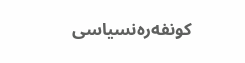كونفەرەنسياسى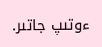ءوتىپ جاتىر.